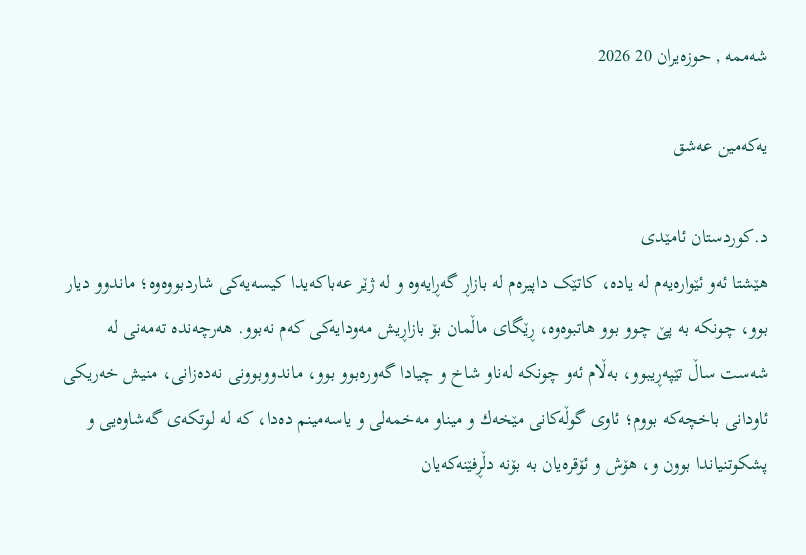شەممە , حوزه‌یران 20 2026

یەکەمین عەشق

د.کوردستان ئامێدی
هێشتا ئەو ئێوارەیەم لە یادە، کاتێک داپیرەم لە بازاڕ گەڕایەوە و لە ژێر عەباکەیدا کیسەیەکی شاردبووەوە؛ ماندوو دیار بوو، چونکە بە پێ چوو بوو هاتبوەوە، ڕێگای ماڵمان بۆ بازاڕیش مەودایەکی کەم نەبوو. هەرچەندە تەمەنی لە شەست ساڵ تێپەڕیبوو، بەڵام ئەو چونكه‌ له‌ناو شاخ و چیادا گه‌وره‌بوو بوو، ماندووبوونی نه‌ده‌زانى، منیش خەریکی ئاودانی باخچەکە بووم؛ ئاوى گوڵەکانی مێخه‌ك و ميناو مەخمەلی و ياسه‌مينم ده‌دا، کە لە لوتکەی گەشاوەیی و پشکوتنیاندا بوون و، هۆش و ئۆقرەیان بە بۆنە دڵڕفێنەکەیان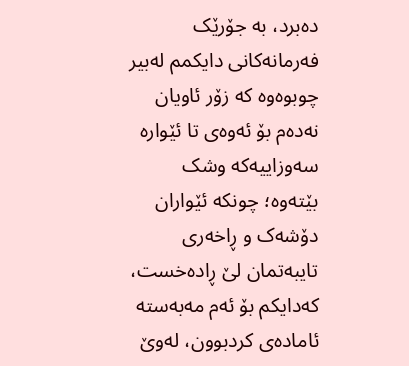دەبرد، بە جۆرێک فەرمانەکانی دایکمم لەبیر چوبوه‌وه‌ کە زۆر ئاویان نەدەم بۆ ئەوەی تا ئێوارە سەوزاییەکە وشک بێتەوە؛ چونکە ئێواران دۆشەک و ڕاخەری تایبەتمان لێ ڕادەخست، كه‌دایکم بۆ ئەم مەبەستە ئامادەی کردبوون، لەوێ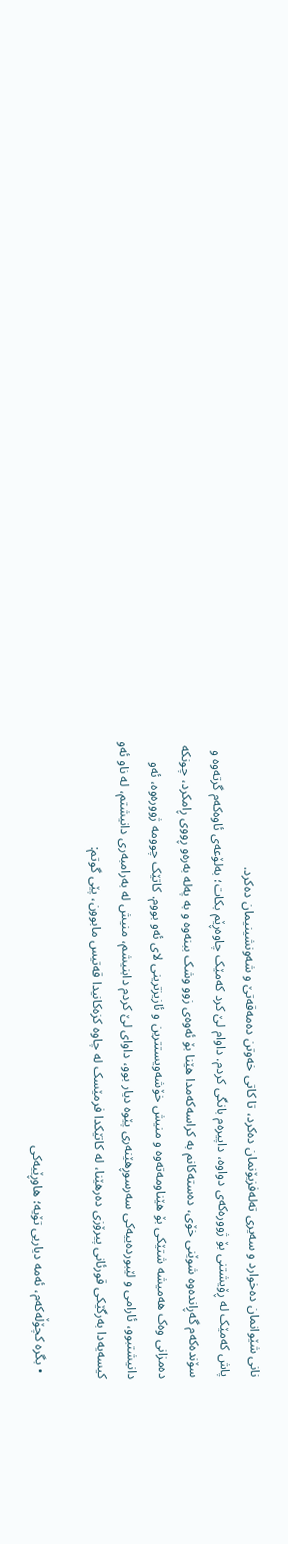نانى شێوانمان دەخوارد و سەیری تەلەفزیۆنمان دەکرد، تا کاتی خەوتن دەمەقەتێ و شەونشینیمان دەکرد.
پاش کەمێک لە ڕۆيشتنى بۆ ژوورەکەی دواوە، داپيره‌م بانگی کردم. داوام لێ کرد کەمێک چاوەڕێم بکات؛ بەلۆعەی ئاوەکەم گرتەوە و سۆندەکەم گەڕاندەوە شوێنی خۆی، دەستەکانم بە کراسەکەمدا هێنا بۆ ئەوەی زوو وشک ببنەوە و بە پەلە بەرەو ڕووی ڕامکرد، چونکە دەمزانی وەک هەمیشە شتێکی بۆ هێناومەتەوە و منیش خۆشەویستترین و ئازیزترینی لای ئەو بووم. کاتێک چوومە ژوورەوە، ئەو دانیشتبوو، ئارامی و لێبوردەییەکی سەرسوڕهێنەری پێوە دیار بوو، داوای لێ کردم دابنیشم، منیش لە بەرامبەری دانیشتم، لە ناو ئەو کیسەیەدا بەرگێکی قورئانی پیرۆزی دەرهێنا، لە کاتێکدا فرمێسک لە چاوە کزەکانیدا قەتیس مابوون، پێی گوتم:

  • بگرە کچۆڵەکەم، ئەمە دیاریی تۆیە؛ هاوڕێیەکی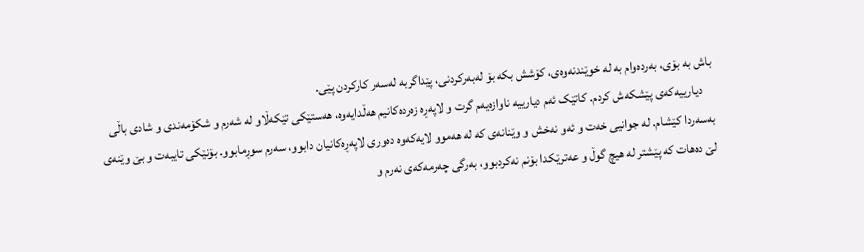باش بە بۆی، بەردەوام بە لە خوێندنەوەی، کۆشش بکە بۆ لەبەرکردنی، پێداگربە لەسەر کارکردن پێی.
    دیارییەکەی پێشکەش کردم. کاتێک ئەم دیارییە ناوازەیەم گرت و لاپەڕە زەردەکانیم هەڵدایەوە، هەستێکی تێکەڵاو لە شەرم و شکۆمەندی و شادی باڵی بەسەردا کێشام. لە جوانیی خەت و ئه‌و نەخش و وێنانەی کە لە هەموو لایەکەوە دەوری لاپەڕەکانیان دابوو، سەرم سوڕمابوو. بۆنێکی تایبەت و بێ وێنەی لێ دەهات کە پێشتر لە هيچ گوڵ و عه‌ترێكدا بۆنم نه‌كردبوو، بەرگی چەرمەکەی نەرم و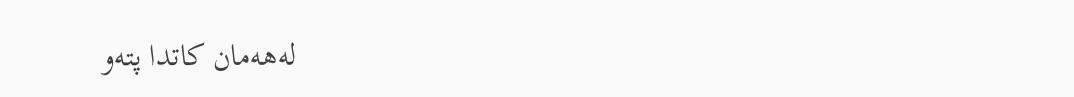له‌هه‌مان كاتدا پتەو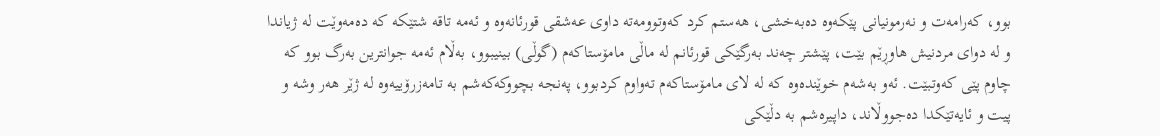بوو، کەرامەت و نەرمونیانی پێکەوە دەبەخشی، هەستم کرد کەوتوومەتە داوی عەشقی قورئانەوە و ئەمە تاقە شتێکە کە دەمەوێت لە ژیاندا و لە دوای مردنیش هاوڕێم بێت، پێشتر چەند بەرگێکی قورئانم لە ماڵی مامۆستاکەم (گوڵی) بینیبوو، بەڵام ئەمە جوانترین بەرگ بوو کە چاوم پێی کەوتبێت. ئەو بەشەم خوێندەوە کە لە لای مامۆستاکەم تەواوم کردبوو، پەنجە بچووکەکەشم بە تامەزرۆییەوە لە ژێر هەر وشە و پیت و ئایەتێکدا دەجووڵاند، داپیرەشم بە دڵێکی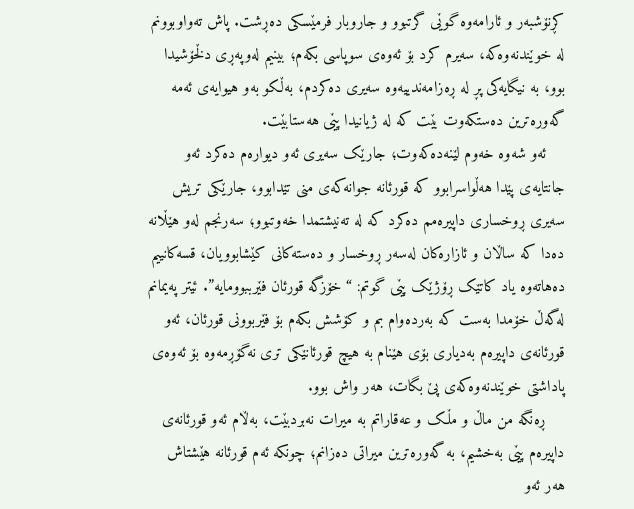کڕنۆشبەر و ئارامەوە گوێی گرتبوو و جاروبار فرمێسکی دەڕشت. پاش تەواوبوونم لە خوێندنەوەکە، سەیرم کرد بۆ ئەوەی سوپاسی بکەم؛ بينيم له‌وپه‌ڕى دڵخۆشيدا بوو، بە نیگایەکی پڕ لە ڕەزامەندییەوە سەیری دەکردم، بەڵکو بەو هیوایەی ئەمە گەورەترین دەستکەوت بێت کە لە ژیانیدا پێی هەستابێت.
    ئەو شەوە خەوم لێنەده‌کەوت؛ جارێک سه‌يرى ئەو دیوارەم ده‌كرد ئه‌و جانتايه‌ی پێدا هه‌ڵواسرابوو كه‌ قورئانه‌ جوانەکەی منی تێدابوو، جارێکی تریش سه‌يرى ڕوخسارى داپیرەمم ده‌كرد کە لە تەنیشتمدا خەوتبوو؛ سەرنجم لەو هێڵانە دەدا کە ساڵان و ئازارەکان لەسەر ڕوخسار و دەستەکانی کێشابوویان، قسەکانییم دەهاتەوە یاد کاتێک ڕۆژێک پێی گوتم: “خۆزگه‌ قورئان فێرببوومايه‌”. ئیتر پەیمانم لەگەڵ خۆمدا بەست کە بەردەوام بم و كۆشش بكه‌م بۆ فێربوونى قورئان، ئه‌و قورئانه‌ى داپیرەم به‌ديارى بۆى هێنام بە هيچ قورئانێكى ترى نەگۆڕمەوە بۆ ئەوەی پاداشتی خوێندنەوەکەی پێ بگات، هەر واش بوو.
    ڕەنگە من ماڵ و مڵک و عەقاراتم بە میرات نەبردبێت، بەڵام ئەو قورئانەی داپیرەم پێی بەخشیم، بە گەورەترین میراتی دەزانم؛ چونکە ئەم قورئانە هێشتاش هەر ئەو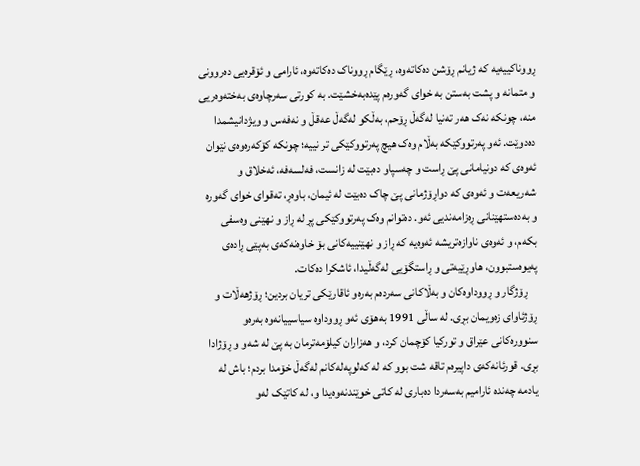ڕووناکییەیە کە ژیانم ڕۆشن دەکاتەوە، ڕێگام ڕووناک دەکاتەوە، ئارامی و ئۆقرەیی دەروونی و متمانە و پشت به‌ستن به‌ خوای گەورەم پێدەبەخشێت. بە کورتی سەرچاوەی بەختەوەریی منە، چونکە نەک هەر تەنیا لەگەڵ ڕۆحم، بەڵکو لەگەڵ عەقڵ و نەفەس و ویژدانیشمدا دەدوێت. ئەو پەرتووکێکە بەڵام وەک هیچ پەرتووکێکی تر نییە؛ چونکە كۆكه‌ره‌وه‌ى نێوان ئەوەی کە دونیامانی پێ ڕاست و چەسپاو دەبێت لە زانست، فەلسەفە، ئەخلاق و شەریعەت و ئەوەی کە دواڕۆژمانی پێ چاک دەبێت لە ئیمان، باوەڕ، تەقوای خوای گەورە و بەدەستهێنانی ڕەزامەندیی ئەو. دەتوانم وەک پەرتووکێکی پڕ لە ڕاز و نهێنی وەسفی بکەم، و ئەوەی ناوازەتریشە ئەوەیە کە ڕاز و نهێنییەکانی بۆ خاوەنەکەی بەپێی ڕادەی پەیوەستبوون، هاوڕێیەتی و ڕاستگۆیی لەگەڵیدا، ئاشکرا دەکات.
    ڕۆژگار و ڕووداوەکان و بەڵاکانی سەردەم بەرەو ئاقارێکی تریان بردین؛ ڕۆژهەڵات و ڕۆژئاوای زەویمان بڕی. لە ساڵی 1991 بەهۆی ئەو ڕووداوە سیاسییانەوە بەرەو سنوورەکانی عێراق و تورکیا کۆچمان کرد، و هەزاران کیلۆمەترمان بە پێ لە شەو و ڕۆژادا بڕی. قورئانەکەی داپیرەم تاقە شت بوو کە لە کەلوپەلەکانم لەگەڵ خۆمدا بردم؛ باش لە یادمە چەندە ئارامیم بەسەردا دەباری لە کاتی خوێندنەوەیدا و، له‌ کاتێک لەو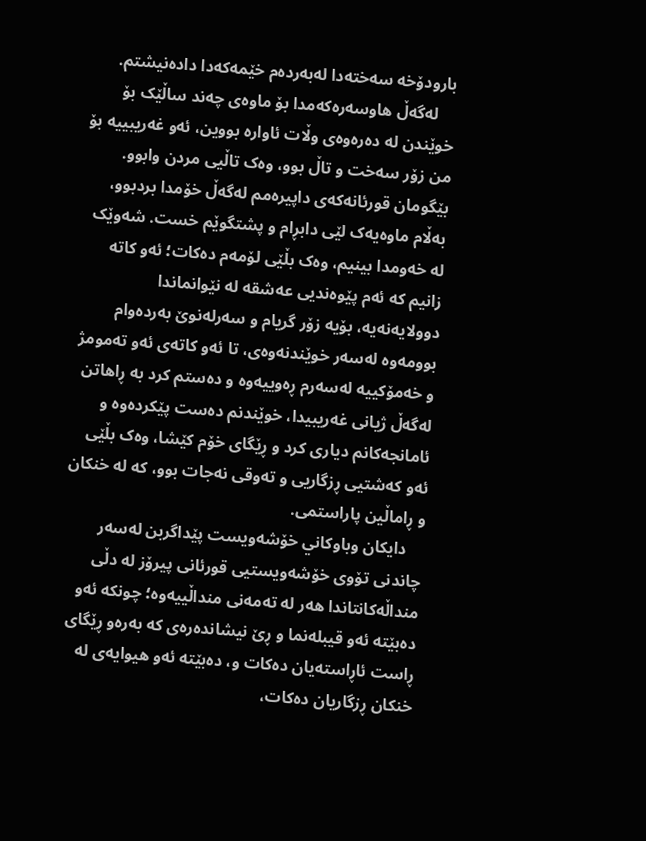بارودۆخە سەختەدا لەبەردەم خێمەکەدا دادەنیشتم.
    لەگەڵ هاوسەرەکەمدا بۆ ماوەی چەند ساڵێک بۆ خوێندن لە دەرەوەی وڵات ئاوارە بووین، ئەو غەریبییە بۆ من زۆر سەخت و تاڵ بوو، وەک تاڵیی مردن وابوو. بێگومان قورئانەکەی داپیرەمم لەگەڵ خۆمدا بردبوو، بەڵام ماوەیەک لێی دابڕام و پشتگوێم خست. شەوێک لە خەومدا بینیم، وەک بڵێی لۆمەم دەکات؛ ئەو کاتە زانیم کە ئەم پێوەندیی عەشقە لە نێوانماندا دوولایەنەیە، بۆیە زۆر گریام و سەرلەنوێ بەردەوام بوومەوە لەسەر خوێندنەوەی، تا ئەو کاتەی ئەو تەمومژ و خەمۆکییە لەسەرم ڕەوییەوە و دەستم کرد بە ڕاهاتن لەگەڵ ژیانی غەریبیدا، خوێندنم دەست پێکردەوە و ئامانجەکانم دیاری کرد و ڕێگای خۆم کێشا، وەک بڵێی ئەو کەشتیی ڕزگاریی و تەوقی نەجات بوو، کە لە خنکان و ڕاماڵین پاراستمی.
    دايكان وباوكاني خۆشەویست پێداگربن لەسەر چاندنی تۆوی خۆشەویستیی قورئانی پیرۆز لە دڵی منداڵەکانتاندا هەر لە تەمەنی منداڵییەوە؛ چونکە ئەو دەبێتە ئەو قیبلەنما و ڕێ نیشاندەرەی کە بەرەو ڕێگای ڕاست ئاڕاستەیان دەکات و، دەبێتە ئەو هيوايه‌ى لە خنکان ڕزگاریان دەکات،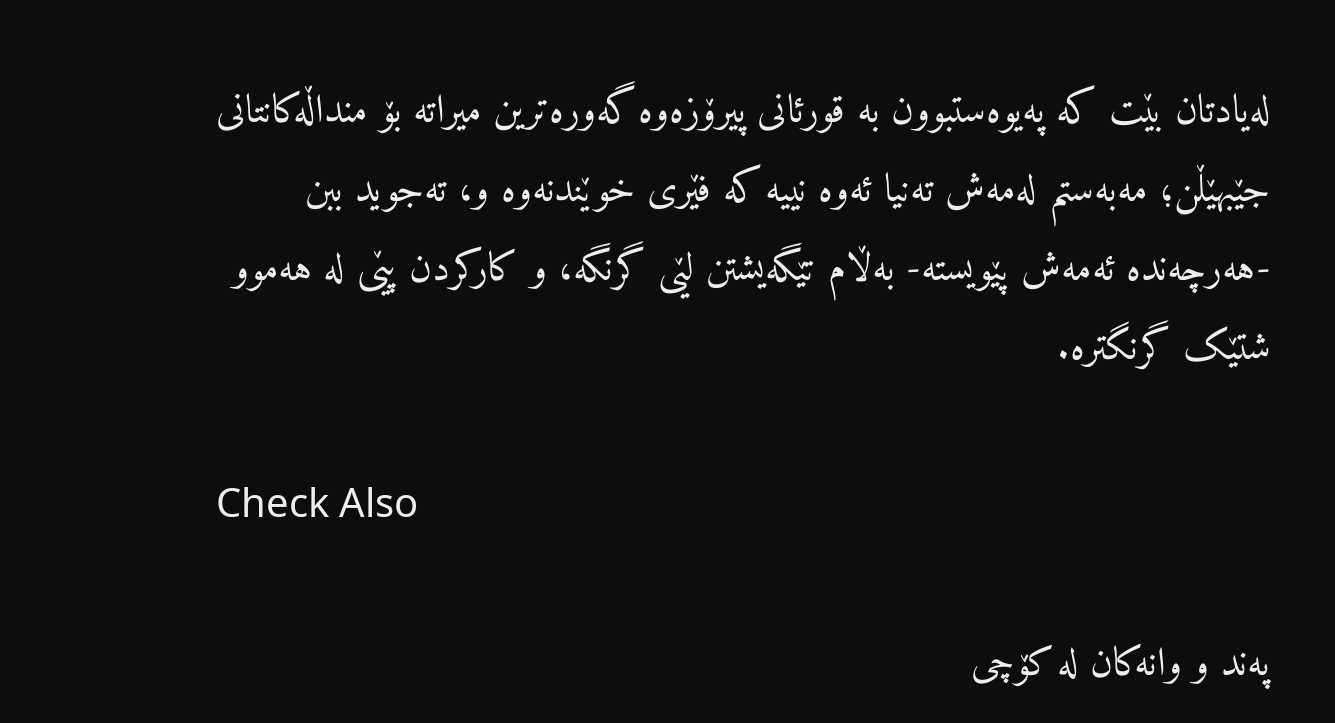له‌يادتان بێت کە پەیوەستبوون بە قورئانی پیرۆزەوە گەورەترین میراتە بۆ منداڵەکانتانی جێبهێڵن؛ مەبەستم لەمەش تەنیا ئەوە نییە کە فێری خوێندنەوە و، تەجوید ببن -هەرچەندە ئەمەش پێویستە- بەڵام تێگەیشتن لێی گرنگە، و کارکردن پێی لە هەموو شتێک گرنگترە.

Check Also

پەند و وانەکان لە کۆچی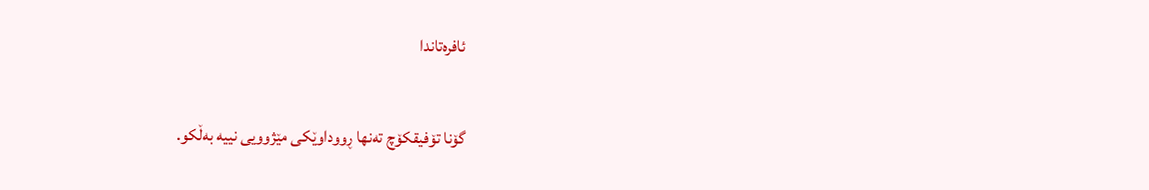ئافرەتاندا

گۆنا تۆفیقکۆچ تەنها ڕووداوێکی مێژوویی نییە بەڵکو.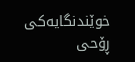خوێندنگایەکی ڕۆحی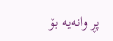پڕ وانەیە بۆ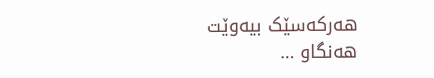هەرکەسێک بیەوێت هەنگاو …